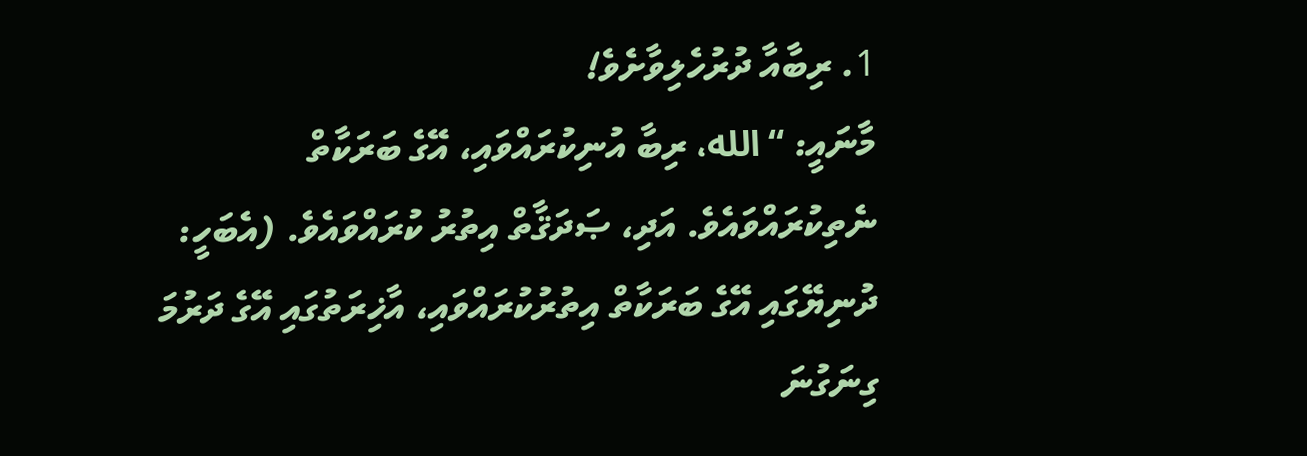1. ރިބާއާ ދުރުހެލިވާށެވެ!
މާނައީ: “الله، ރިބާ އުނިކުރައްވައި، އޭގެ ބަރަކާތް ނެތިކުރައްވައެވެ. އަދި، ޞަދަޤާތް އިތުރު ކުރައްވައެވެ. (އެބަހީ: ދުނިޔޭގައި އޭގެ ބަރަކާތް އިތުރުކުރައްވައި، އާޚިރަތުގައި އޭގެ ދަރުމަ ގިނަގުނަ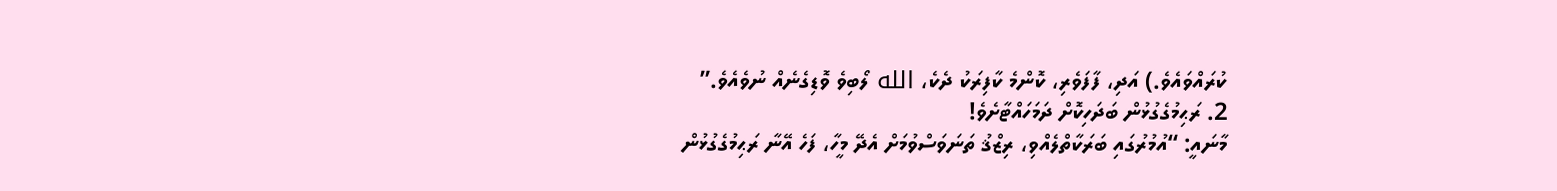ކުރައްވައެވެ.) އަދި، ފާފަވެރި، ކޮންމެ ކާފިރަކު ދެކެ، الله ލޯބިވެ ވޮޑިގެނެއް ނުވެއެވެ.”
2. ރަޙިމުގެގުޅުން ބަދަހިކޮށް ދަމަހައްޓާށެވެ!
މާނައީ: “އުމުރުގައި ބަރަކާތްލެއްވި، ރިޒްޤު ތަނަވަސްވުމަށް އެދޭ މީހާ، ފަހެ އޭނާ ރަޙިމުގެގުޅުން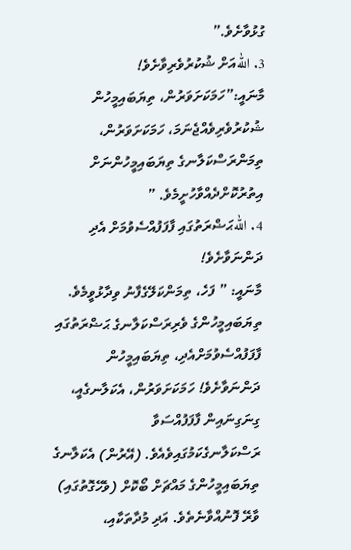ގުޅުވާށެވެ.”
3. اللهއަށް ޝުކުރުވެރިވާށެވެ!
މާނައީ:”ހަމަކަށަވަރުން، ތިޔަބައިމީހުން ޝުކުރުވެރިވެއްޖެނަމަ، ހަމަކަށަވަރުން، ތިމަންރަސްކަލާނގެ ތިޔަބައިމީހުންނަށް އިތުރުކޮށްދެއްވާހުށީމެވެ. ”
4. اللهޙަޟްރަތުގައި ފާފަފުއްސެވުމަށް އެދި ދަންނަވާށެވެ!
މާނައީ: ” ފަހެ، ތިމަންކަލޭގެފާނު ވިދާޅުވީމެވެ. ތިޔަބައިމީހުންގެ ވެރިރަސްކަލާނގެ ޙަޟްރަތުގައި ފާފަފުއްސެވުމަށްއެދި، ތިޔަބައިމީހުން ދަންނަވާށެވެ! ހަމަކަށަވަރުން، އެކަލާނގެއީ، ގިނަގިނައިން ފާފަފުއްސަވާ ރަސްކަލާނގެކަމުގައިވެއެވެ. (އޭރުން) އެކަލާނގެ ތިޔަބައިމީހުންގެ މައްޗަށް ބޯކޮށް (ވެހޭގޮތުގައި) ވާރޭ ފޮނުއްވާނެތެވެ. އަދި މުދާތަކާއި،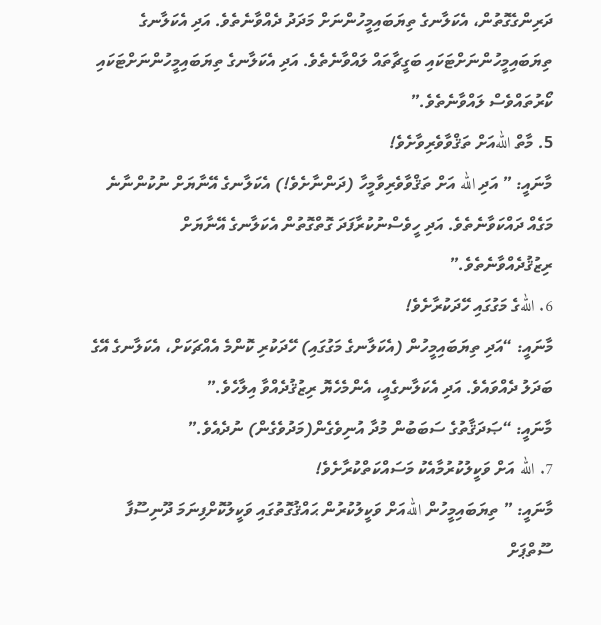ދަރިންގެގޮތުން، އެކަލާނގެ ތިޔަބައިމީހުންނަށް މަދަދު ދެއްވާނެތެވެ. އަދި އެކަލާނގެ ތިޔަބައިމީހުންނަށްޓަކައި ބަގީޗާތައް ލައްވާނެތެވެ. އަދި އެކަލާނގެ ތިޔަބައިމީހުންނަށްޓަކައި ކޯރުތައްވެސް ލައްވާނެތެވެ.”
5. މާތް اللهއަށް ތަޤްވާވެރިވާށެވެ!
މާނައީ: ” އަދި الله އަށް ތަޤްވާވެރިވާމީހާ (ދަންނާށެވެ!) އެކަލާނގެ އޭނާޔަށް ނުކުންނާނެ މަގެއް ދައްކަވާނެތެވެ. އަދި ހީވެސްނުކުރާފަދަ ގޮތްގޮތުން އެކަލާނގެ އޭނާޔަށް ރިޒުޤުދެއްވާނެތެވެ.”
6. اللهގެ މަގުގައި ހޭދަކުރާށެވެ!
މާނައީ: “އަދި ތިޔަބައިމީހުން (އެކަލާނގެ މަގުގައި) ހޭދަކުރި ކޮންމެ އެއްޗަކަށް، އެކަލާނގެ އޭގެ ބަދަލު ދެއްވައެވެ. އަދި އެކަލާނގެއީ، އެންމެހެޔޮ ރިޒުޤުދެއްވާ އިލާހެވެ.”
މާނައީ: “ޞަދަޤާތުގެ ސަބަބުން މުދާ އުނިވެގެން(މަދުވެގެން) ނުދެއެވެ.”
7. الله އަށް ވަކީލުކުރުމާއެކު މަސައްކަތްކުރާށެވެ!
މާނައީ: ” ތިޔަބައިމީހުން اللهއަށް ވަކީލުކުރުން ޙައްޤުގޮތުގައި ވަކީލުކޮށްފިނަމަ ދޫނިސޫފާ ސޫތްޕަށް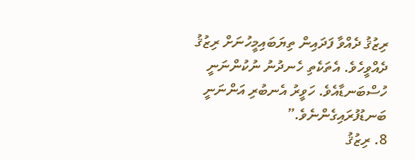ރިޒުޤު ދެއްވާ ފަދައިން ތިޔަބައިމީހުނަށް ރިޒުޤު ދެއްވީހެވެ. އެތަކެތި ހެނދުނު ނުކުންނަނީ ހުސްބަނޑާއެވެ. ހަވީރު އެނބުރި އަންނަނީ ބަނޑުފުރައިގެންނެވެ.”
8. ރިޒުޤު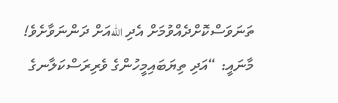ތަނަވަސްކޮށްދެއްވުމަށް އެދި اللهއަށް ދަންނަވާށެވެ!
މާނައީ: “އަދި ތިޔަބައިމީހުންގެ ވެރިރަސްކަލާނގެ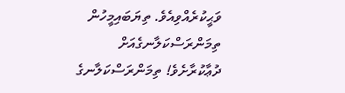ވަޙީކުރެއްވިއެވެ. ތިޔަބައިމީހުން ތިމަންރަސްކަލާނގެއަށް ދުޢާކުރާށެވެ! ތިމަންރަސްކަލާނގެ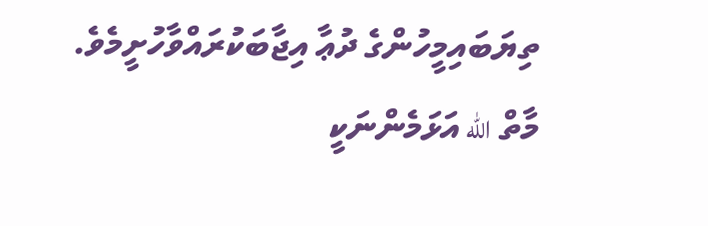ތިޔަބައިމީހުންގެ ދުޢާ އިޖާބަކުރައްވާހުށީމެވެ.
މާތް الله އަޅަމެންނަކީ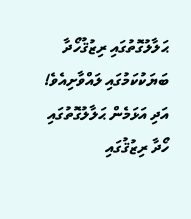ޙަލާލުގޮތުގައި ރިޒުޤުހޯދާ ބަޔަކުކަމުގައި ލައްވާށިއެވެ! އަދި އަޅަމެން ޙަލާލުގޮތުގައި ހޯދާ ރިޒުޤުގައި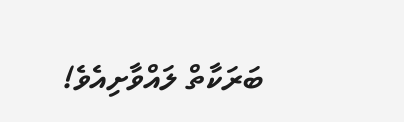ބަރަކާތް ލައްވާށިއެވެ!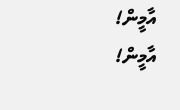އާމީން!
އާމީން!